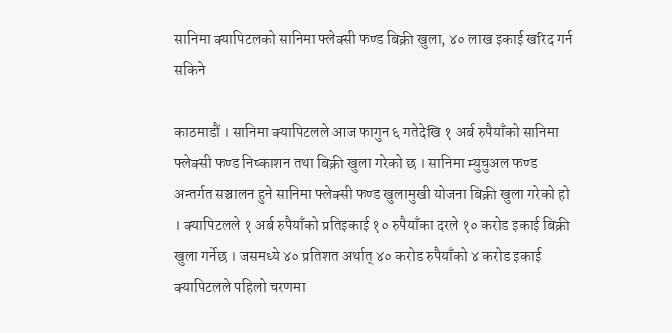सानिमा क्यापिटलको सानिमा फ्लेक्सी फण्ड बिक्री खुला, ४० लाख इकाई खरिद गर्न सकिने

काठमाडौं । सानिमा क्यापिटलले आज फागुन ६ गतेदेखि १ अर्ब रुपैयाँको सानिमा फ्लेक्सी फण्ड निष्काशन तथा बिक्री खुला गरेको छ । सानिमा म्युचुअल फण्ड अन्तर्गत सञ्चालन हुने सानिमा फ्लेक्सी फण्ड खुलामुखी योजना बिक्री खुला गरेको हो । क्यापिटलले १ अर्ब रुपैयाँको प्रतिइकाई १० रुपैयाँका दरले १० करोड इकाई बिक्री खुला गर्नेछ । जसमध्ये ४० प्रतिशत अर्थात् ४० करोड रुपैयाँको ४ करोड इकाई क्यापिटलले पहिलो चरणमा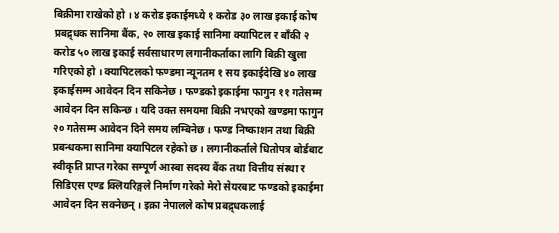बिक्रीमा राखेको हो । ४ करोड इकाईमध्ये १ करोड ३० लाख इकाई कोष प्रबद्र्धक सानिमा बैंक, २० लाख इकाई सानिमा क्यापिटल र बाँकी २ करोड ५० लाख इकाई सर्वसाधारण लगानीकर्ताका लागि बिक्री खुला गरिएको हो । क्यापिटलको फण्डमा न्यूनतम १ सय इकाईदेखि ४० लाख इकाईसम्म आवेदन दिन सकिनेछ । फण्डको इकाईमा फागुन ११ गतेसम्म आवेदन दिन सकिन्छ । यदि उक्त समयमा बिक्री नभएको खण्डमा फागुन २० गतेसम्म आवेदन दिने समय लम्बिनेछ । फण्ड निष्काशन तथा बिक्री प्रबन्धकमा सानिमा क्यापिटल रहेको छ । लगानीकर्ताले धितोपत्र बोर्डबाट स्वीकृति प्राप्त गरेका सम्पूर्ण आस्बा सदस्य बैंक तथा वित्तीय संस्था र सिडिएस एण्ड क्लियरिङ्गले निर्माण गरेको मेरो सेयरबाट फण्डको इकाईमा आवेदन दिन सक्नेछन् । इक्रा नेपालले कोष प्रबद्र्धकलाई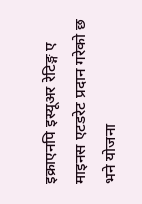इक्राएनपि इस्यूअर रेटिङ्ग ए माइनस एटडरेट प्रदान गरेको छ भने योजना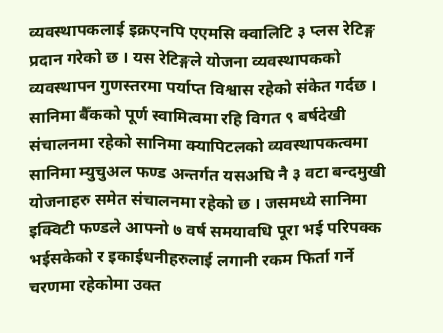व्यवस्थापकलाई इक्रएनपि एएमसि क्वालिटि ३ प्लस रेटिङ्ग प्रदान गरेको छ । यस रेटिङ्गले योजना व्यवस्थापकको व्यवस्थापन गुणस्तरमा पर्याप्त विश्वास रहेको संकेत गर्दछ । सानिमा बैँकको पूर्ण स्वामित्वमा रहि विगत ९ बर्षदेखी संचालनमा रहेको सानिमा क्यापिटलको व्यवस्थापकत्वमा सानिमा म्युचुअल फण्ड अन्तर्गत यसअघि नै ३ वटा बन्दमुखी योजनाहरु समेत संचालनमा रहेको छ । जसमध्ये सानिमा इक्विटी फण्डले आफ्नो ७ वर्ष समयावधि पूरा भई परिपक्क भईसकेको र इकाईधनीहरुलाई लगानी रकम फिर्ता गर्ने चरणमा रहेकोमा उक्त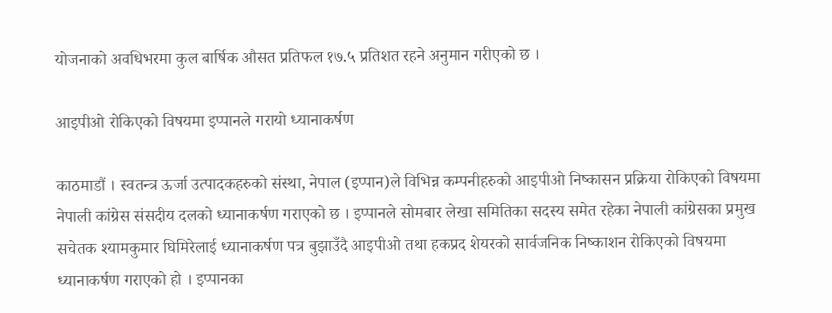योजनाको अवधिभरमा कुल बार्षिक औसत प्रतिफल १७.५ प्रतिशत रहने अनुमान गरीएको छ ।

आइपीओ रोकिएको विषयमा इप्पानले गरायो ध्यानाकर्षण

काठमाडौं । स्वतन्त्र ऊर्जा उत्पादकहरुको संस्था, नेपाल (इप्पान)ले विभिन्न कम्पनीहरुको आइपीओ निष्कासन प्रक्रिया रोकिएको विषयमा नेपाली कांग्रेस संसदीय दलको ध्यानाकर्षण गराएको छ । इप्पानले सोमबार लेखा समितिका सदस्य समेत रहेका नेपाली कांग्रेसका प्रमुख सचेतक श्यामकुमार घिमिरेलाई ध्यानाकर्षण पत्र बुझाउँदै आइपीओ तथा हकप्रद शेयरको सार्वजनिक निष्काशन रोकिएको विषयमा ध्यानाकर्षण गराएको हो । इप्पानका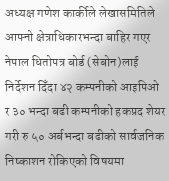अध्यक्ष गणेश कार्कीले लेखासमितिले आफ्नो क्षेत्राधिकारभन्दा बाहिर गएर नेपाल धितोपत्र बोर्ड (सेबोन)लाई निर्देशन दिँदा ४२ कम्पनीको आइपिओ र ३० भन्दा बढी कम्पनीको हकप्रद शेयर गरी रु ५० अर्बभन्दा बढीको सार्वजनिक निष्काशन रोकिएको विषयमा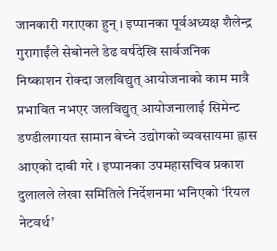जानकारी गराएका हुन् । इप्पानका पूर्वअध्यक्ष शैलेन्द्र गुरागाईंले सेबोनले डेढ वर्षदेखि सार्वजनिक निष्काशन रोक्दा जलविद्युत् आयोजनाको काम मात्रै प्रभावित नभएर जलविद्युत् आयोजनालाई सिमेन्ट डण्डीलगायत सामान बेच्ने उद्योगको व्यवसायमा ह्रास आएको दाबी गरे । इप्पानका उपमहासचिव प्रकाश दुलालले लेखा समितिले निर्देशनमा भनिएको ‘रियल नेटवर्थ’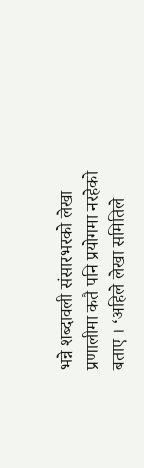भन्ने शब्दावली संसारभरको लेखा प्रणालीमा कतै पनि प्रयोगमा नरहेको बताए । ‘अहिले लेखा समितिले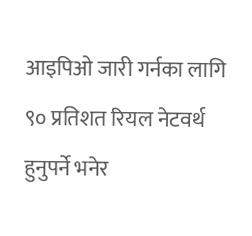आइपिओ जारी गर्नका लागि ९० प्रतिशत रियल नेटवर्थ हुनुपर्ने भनेर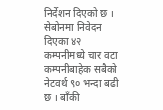निर्देशन दिएको छ । सेबोनमा निवेदन दिएका ४२ कम्पनीमध्ये चार वटा कम्पनीबाहेक सबैको नेटवर्थ ९० भन्दा बढी छ । बाँकी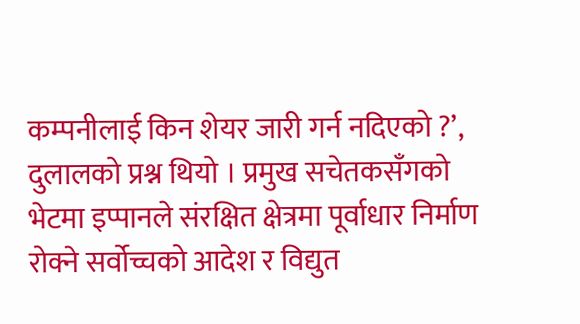कम्पनीलाई किन शेयर जारी गर्न नदिएको ?’, दुलालको प्रश्न थियो । प्रमुख सचेतकसँगको भेटमा इप्पानले संरक्षित क्षेत्रमा पूर्वाधार निर्माण रोक्ने सर्वोच्चको आदेश र विद्युत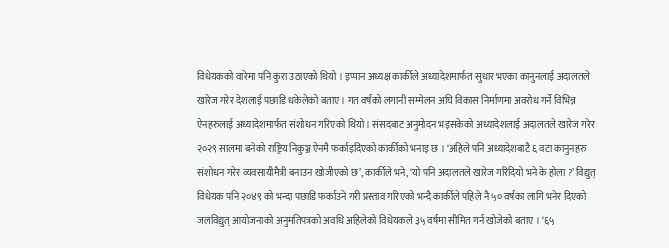विधेयकको वारेमा पनि कुरा उठाएको थियो । इप्पान अध्यक्ष कार्कीले अध्यादेशमार्फत सुधार भएका कानुनलाई अदालतले खारेज गरेर देशलाई पछाडि धकेलेको बताए । गत वर्षको लगानी सम्मेलन अघि विकास निर्माणमा अवरोध गर्ने विभिन्न ऐनहरुलाई अध्यादेशमार्फत संशोधन गरिएको थियो । संसदबाट अनुमोदन भइसकेको अध्यादेशलाई अदालतले खारेज गरेर २०२९ सालमा बनेको राष्ट्रिय निकुञ्ज ऐनमै फर्काइदिएको कार्कीको भनाइ छ । ‘अहिले पनि अध्यादेशबाटै ६ वटा कानुनहरु संशोधन गरेर व्यवसायीमैत्री बनाउन खोजीएको छ’, कार्कीले भने, ‘यो पनि अदालतले खारेज गरिदियो भने के होला ?’ विद्युत् विधेयक पनि २०४९ को भन्दा पछाडि फर्काउने गरी प्रस्ताव गरिएको भन्दै कार्कीले पहिले नै ५० वर्षका लागि भनेर दिएको जलविद्युत् आयोजनाको अनुमतिपत्रको अवधि अहिलेको विधेयकले ३५ वर्षमा सीमित गर्न खोजेको बताए । ‘६५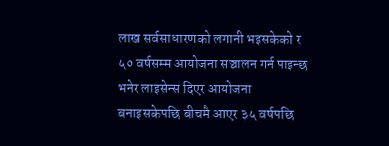लाख सर्वसाधारणको लगानी भइसकेको र ५० वर्षसम्म आयोजना सञ्चालन गर्न पाइन्छ भनेर लाइसेन्स दिएर आयोजना बनाइसकेपछि बीचमै आएर ३५ वर्षपछि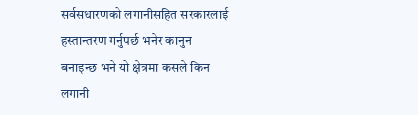सर्वसधारणको लगानीसहित सरकारलाई हस्तान्तरण गर्नुपर्छ भनेर कानुन बनाइन्छ भने यो क्षेत्रमा कसले किन लगानी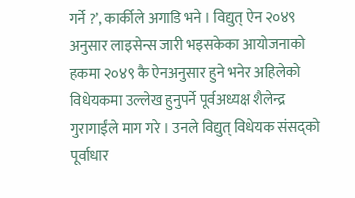गर्ने ?’, कार्कीले अगाडि भने । विद्युत् ऐन २०४९ अनुसार लाइसेन्स जारी भइसकेका आयोजनाको हकमा २०४९ कै ऐनअनुसार हुने भनेर अहिलेको विधेयकमा उल्लेख हुनुपर्ने पूर्वअध्यक्ष शैलेन्द्र गुरागाईंले माग गरे । उनले विद्युत् विधेयक संसद्को पूर्वाधार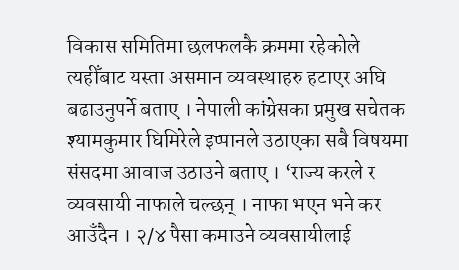विकास समितिमा छलफलकै क्रममा रहेकोले त्यहीँबाट यस्ता असमान व्यवस्थाहरु हटाएर अघि बढाउनुपर्ने बताए । नेपाली कांग्रेसका प्रमुख सचेतक श्यामकुमार घिमिरेले इप्पानले उठाएका सबै विषयमा संसदमा आवाज उठाउने बताए । ‘राज्य करले र व्यवसायी नाफाले चल्छन् । नाफा भएन भने कर आउँदैन । २/४ पैसा कमाउने व्यवसायीलाई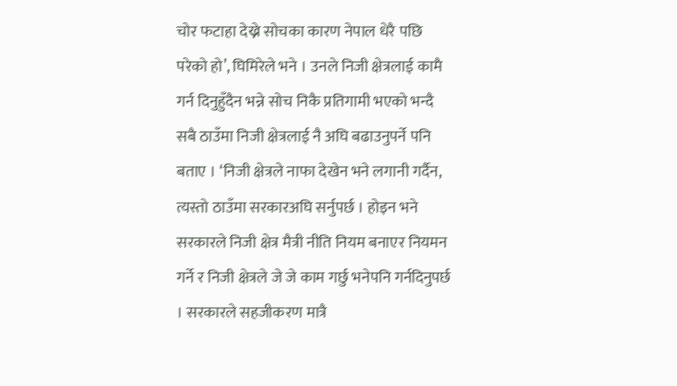चोर फटाहा देख्ने सोचका कारण नेपाल धेरै पछि परेको हो’, घिमिरेले भने । उनले निजी क्षेत्रलाई कामै गर्न दिनुहुँदैन भन्ने सोच निकै प्रतिगामी भएको भन्दै सबै ठाउँमा निजी क्षेत्रलाई नै अघि बढाउनुपर्ने पनि बताए । ‘निजी क्षेत्रले नाफा देखेन भने लगानी गर्दैन, त्यस्तो ठाउँमा सरकारअघि सर्नुपर्छ । होइन भने सरकारले निजी क्षेत्र मैत्री नीति नियम बनाएर नियमन गर्ने र निजी क्षेत्रले जे जे काम गर्छु भनेपनि गर्नदिनुपर्छ । सरकारले सहजीकरण मात्रै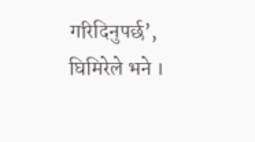गरिदिनुपर्छ’, घिमिरेले भने ।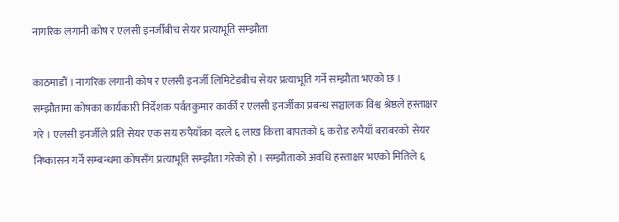नागरिक लगानी कोष र एलसी इनर्जीबीच सेयर प्रत्याभूति सम्झौता

काठमाडौं । नागरिक लगानी कोष र एलसी इनर्जी लिमिटेडबीच सेयर प्रत्याभूति गर्ने सम्झौता भएको छ । सम्झौतामा कोषका कार्यकारी निर्देशक पर्वतकुमार कार्की र एलसी इनर्जीका प्रबन्ध सञ्चालक विश्व श्रेष्ठले हस्ताक्षर गरे । एलसी इनर्जीले प्रति सेयर एक सय रुपैयाँका दरले ६ लाख कित्ता बापतको ६ करोड रुपैयाँ बराबरको सेयर निष्कासन गर्ने सम्बन्धमा कोषसँग प्रत्याभूति सम्झौता गरेको हो । सम्झौताको अवधि हस्ताक्षर भएको मितिले ६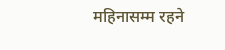महिनासम्म रहने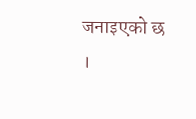जनाइएको छ ।